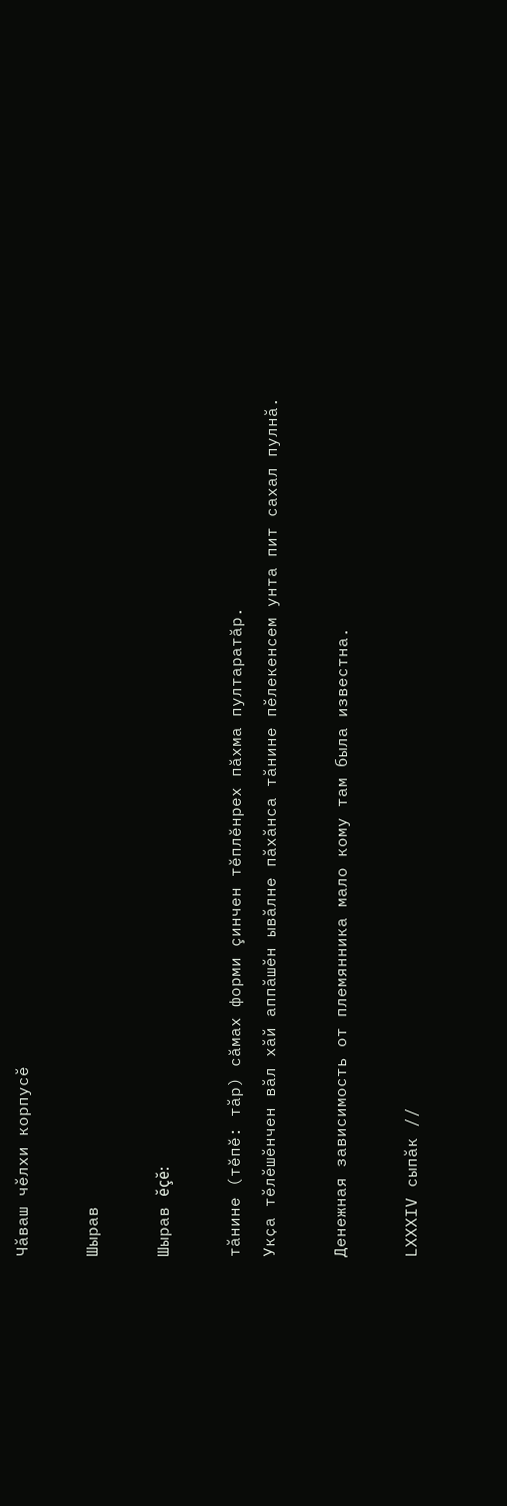Чӑваш чӗлхи корпусӗ

Шырав

Шырав ĕçĕ:

тӑнине (тĕпĕ: тӑр) сăмах форми çинчен тĕплĕнрех пăхма пултаратăр.
Укҫа тӗлӗшӗнчен вӑл хӑй аппӑшӗн ывӑлне пӑхӑнса тӑнине пӗлекенсем унта пит сахал пулнӑ.

Денежная зависимость от племянника мало кому там была известна.

LХХХIV сыпӑк //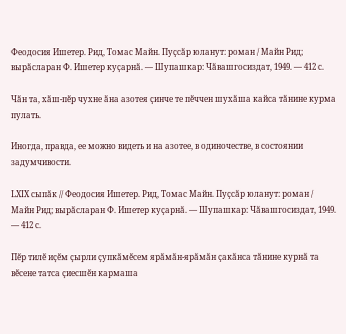Феодосия Ишетер. Рид, Томас Майн. Пуҫсӑр юланут: роман / Майн Рид; вырӑсларан Ф. Ишетер куҫарнӑ. — Шупашкар: Чӑвашгосиздат, 1949. — 412 с.

Чӑн та, хӑш-пӗр чухне ӑна азотея ҫинче те пӗччен шухӑша кайса тӑнине курма пулать.

Иногда, правда, ее можно видеть и на азотее, в одиночестве, в состоянии задумчивости.

LХIХ сыпӑк // Феодосия Ишетер. Рид, Томас Майн. Пуҫсӑр юланут: роман / Майн Рид; вырӑсларан Ф. Ишетер куҫарнӑ. — Шупашкар: Чӑвашгосиздат, 1949. — 412 с.

Пӗр тилӗ иҫӗм ҫырли ҫупкӑмӗсем ярӑмӑн-ярӑмӑн ҫакӑнса тӑнине курнӑ та вӗсене татса ҫиесшӗн кармаша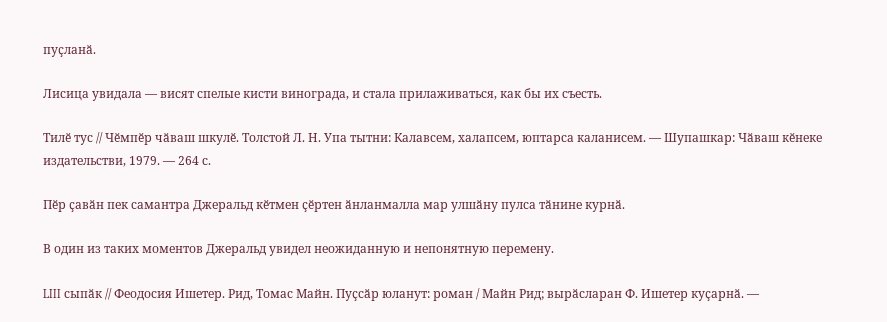пуҫланӑ.

Лисица увидала — висят спелые кисти винограда, и стала прилаживаться, как бы их съесть.

Тилӗ тус // Чӗмпӗр чӑваш шкулӗ. Толстой Л. Н. Упа тытни: Калавсем, халапсем, юптарса каланисем. — Шупашкар: Чӑваш кӗнеке издательстви, 1979. — 264 с.

Пӗр ҫавӑн пек самантра Джеральд кӗтмен ҫӗртен ӑнланмалла мар улшӑну пулса тӑнине курнӑ.

В один из таких моментов Джеральд увидел неожиданную и непонятную перемену.

LIII сыпӑк // Феодосия Ишетер. Рид, Томас Майн. Пуҫсӑр юланут: роман / Майн Рид; вырӑсларан Ф. Ишетер куҫарнӑ. —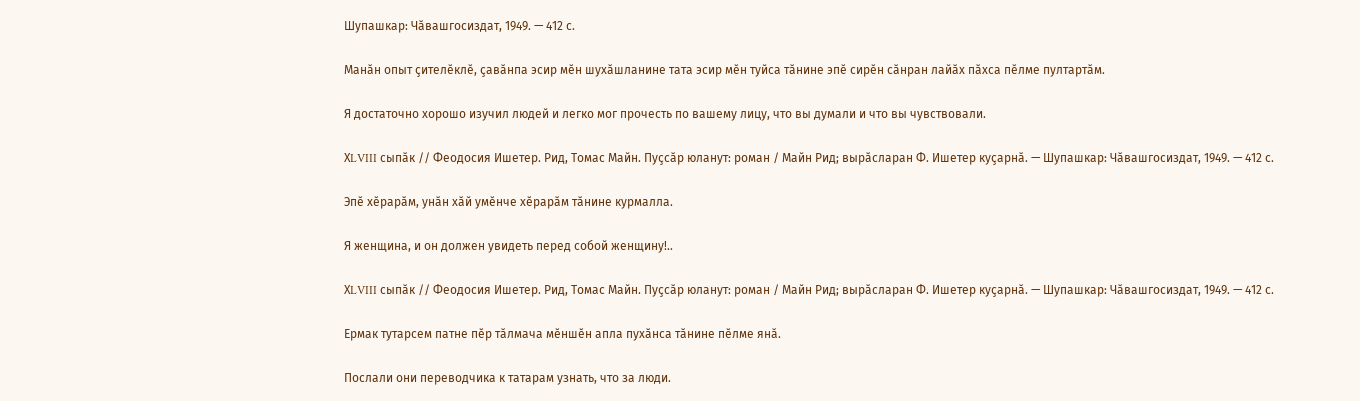Шупашкар: Чӑвашгосиздат, 1949. — 412 с.

Манӑн опыт ҫителӗклӗ, ҫавӑнпа эсир мӗн шухӑшланине тата эсир мӗн туйса тӑнине эпӗ сирӗн сӑнран лайӑх пӑхса пӗлме пултартӑм.

Я достаточно хорошо изучил людей и легко мог прочесть по вашему лицу, что вы думали и что вы чувствовали.

ХLVIII сыпӑк // Феодосия Ишетер. Рид, Томас Майн. Пуҫсӑр юланут: роман / Майн Рид; вырӑсларан Ф. Ишетер куҫарнӑ. — Шупашкар: Чӑвашгосиздат, 1949. — 412 с.

Эпӗ хӗрарӑм, унӑн хӑй умӗнче хӗрарӑм тӑнине курмалла.

Я женщина, и он должен увидеть перед собой женщину!..

ХLVIII сыпӑк // Феодосия Ишетер. Рид, Томас Майн. Пуҫсӑр юланут: роман / Майн Рид; вырӑсларан Ф. Ишетер куҫарнӑ. — Шупашкар: Чӑвашгосиздат, 1949. — 412 с.

Ермак тутарсем патне пӗр тӑлмача мӗншӗн апла пухӑнса тӑнине пӗлме янӑ.

Послали они переводчика к татарам узнать, что за люди.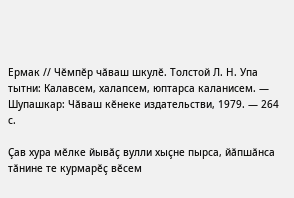Ермак // Чӗмпӗр чӑваш шкулӗ. Толстой Л. Н. Упа тытни: Калавсем, халапсем, юптарса каланисем. — Шупашкар: Чӑваш кӗнеке издательстви, 1979. — 264 с.

Ҫав хура мӗлке йывӑҫ вулли хыҫне пырса, йӑпшӑнса тӑнине те курмарӗҫ вӗсем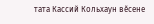тата Кассий Кольхаун вӗсене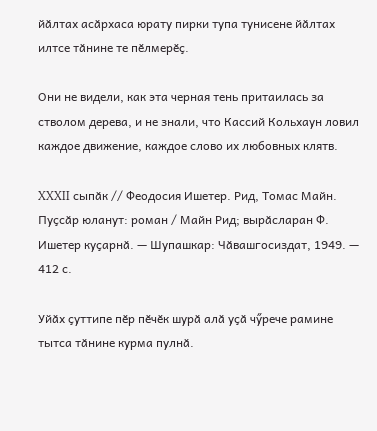йӑлтах асӑрхаса юрату пирки тупа тунисене йӑлтах илтсе тӑнине те пӗлмерӗҫ.

Они не видели, как эта черная тень притаилась за стволом дерева, и не знали, что Кассий Кольхаун ловил каждое движение, каждое слово их любовных клятв.

XXXII сыпӑк // Феодосия Ишетер. Рид, Томас Майн. Пуҫсӑр юланут: роман / Майн Рид; вырӑсларан Ф. Ишетер куҫарнӑ. — Шупашкар: Чӑвашгосиздат, 1949. — 412 с.

Уйӑх ҫуттипе пӗр пӗчӗк шурӑ алӑ уҫӑ чӳрече рамине тытса тӑнине курма пулнӑ.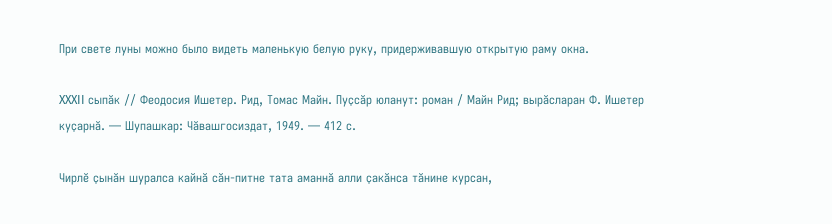При свете луны можно было видеть маленькую белую руку, придерживавшую открытую раму окна.

XXXII сыпӑк // Феодосия Ишетер. Рид, Томас Майн. Пуҫсӑр юланут: роман / Майн Рид; вырӑсларан Ф. Ишетер куҫарнӑ. — Шупашкар: Чӑвашгосиздат, 1949. — 412 с.

Чирлӗ ҫынӑн шуралса кайнӑ сӑн-питне тата аманнӑ алли ҫакӑнса тӑнине курсан,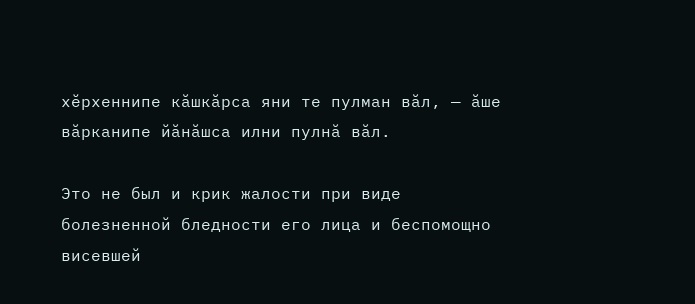хӗрхеннипе кӑшкӑрса яни те пулман вӑл, — ӑше вӑрканипе йӑнӑшса илни пулнӑ вӑл.

Это не был и крик жалости при виде болезненной бледности его лица и беспомощно висевшей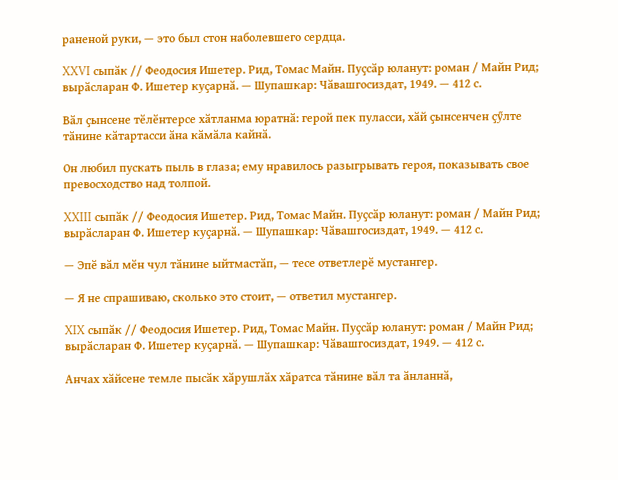раненой руки, — это был стон наболевшего сердца.

XXVI сыпӑк // Феодосия Ишетер. Рид, Томас Майн. Пуҫсӑр юланут: роман / Майн Рид; вырӑсларан Ф. Ишетер куҫарнӑ. — Шупашкар: Чӑвашгосиздат, 1949. — 412 с.

Вӑл ҫынсене тӗлӗнтерсе хӑтланма юратнӑ: герой пек пуласси, хӑй ҫынсенчен ҫӳлте тӑнине кӑтартасси ӑна кӑмӑла кайнӑ.

Он любил пускать пыль в глаза; ему нравилось разыгрывать героя, показывать свое превосходство над толпой.

XXIII сыпӑк // Феодосия Ишетер. Рид, Томас Майн. Пуҫсӑр юланут: роман / Майн Рид; вырӑсларан Ф. Ишетер куҫарнӑ. — Шупашкар: Чӑвашгосиздат, 1949. — 412 с.

— Эпӗ вӑл мӗн чул тӑнине ыйтмастӑп, — тесе ответлерӗ мустангер.

— Я не спрашиваю, сколько это стоит, — ответил мустангер.

XIX сыпӑк // Феодосия Ишетер. Рид, Томас Майн. Пуҫсӑр юланут: роман / Майн Рид; вырӑсларан Ф. Ишетер куҫарнӑ. — Шупашкар: Чӑвашгосиздат, 1949. — 412 с.

Анчах хӑйсене темле пысӑк хӑрушлӑх хӑратса тӑнине вӑл та ӑнланнӑ,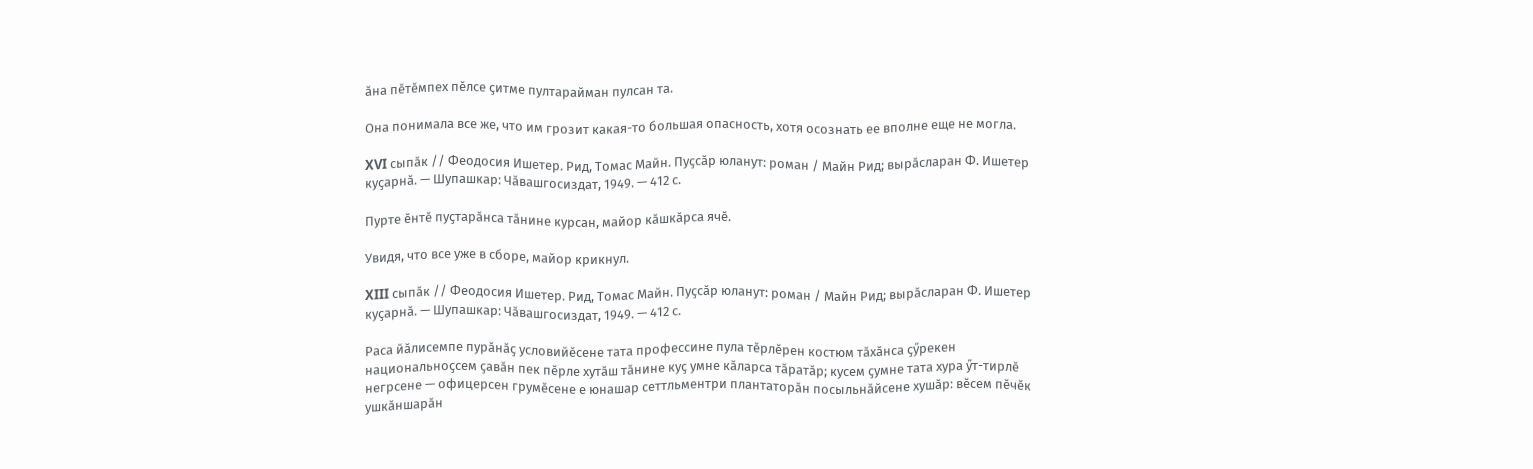ӑна пӗтӗмпех пӗлсе ҫитме пултарайман пулсан та.

Она понимала все же, что им грозит какая-то большая опасность, хотя осознать ее вполне еще не могла.

XVI сыпӑк // Феодосия Ишетер. Рид, Томас Майн. Пуҫсӑр юланут: роман / Майн Рид; вырӑсларан Ф. Ишетер куҫарнӑ. — Шупашкар: Чӑвашгосиздат, 1949. — 412 с.

Пурте ӗнтӗ пуҫтарӑнса тӑнине курсан, майор кӑшкӑрса ячӗ.

Увидя, что все уже в сборе, майор крикнул.

XIII сыпӑк // Феодосия Ишетер. Рид, Томас Майн. Пуҫсӑр юланут: роман / Майн Рид; вырӑсларан Ф. Ишетер куҫарнӑ. — Шупашкар: Чӑвашгосиздат, 1949. — 412 с.

Раса йӑлисемпе пурӑнӑҫ условийӗсене тата профессине пула тӗрлӗрен костюм тӑхӑнса ҫӳрекен национальноҫсем ҫавӑн пек пӗрле хутӑш тӑнине куҫ умне кӑларса тӑратӑр; кусем ҫумне тата хура ӳт-тирлӗ негрсене — офицерсен грумӗсене е юнашар сеттльментри плантаторӑн посыльнӑйсене хушӑр: вӗсем пӗчӗк ушкӑншарӑн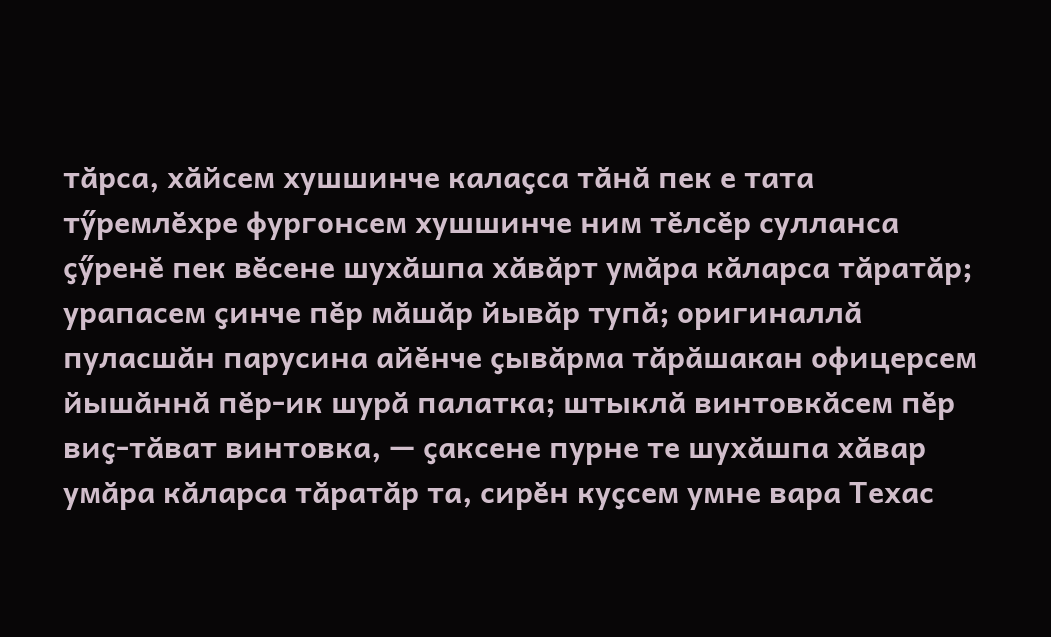тӑрса, хӑйсем хушшинче калаҫса тӑнӑ пек е тата тӳремлӗхре фургонсем хушшинче ним тӗлсӗр сулланса ҫӳренӗ пек вӗсене шухӑшпа хӑвӑрт умӑра кӑларса тӑратӑр; урапасем ҫинче пӗр мӑшӑр йывӑр тупӑ; оригиналлӑ пуласшӑн парусина айӗнче ҫывӑрма тӑрӑшакан офицерсем йышӑннӑ пӗр-ик шурӑ палатка; штыклӑ винтовкӑсем пӗр виҫ-тӑват винтовка, — ҫаксене пурне те шухӑшпа хӑвар умӑра кӑларса тӑратӑр та, сирӗн куҫсем умне вара Техас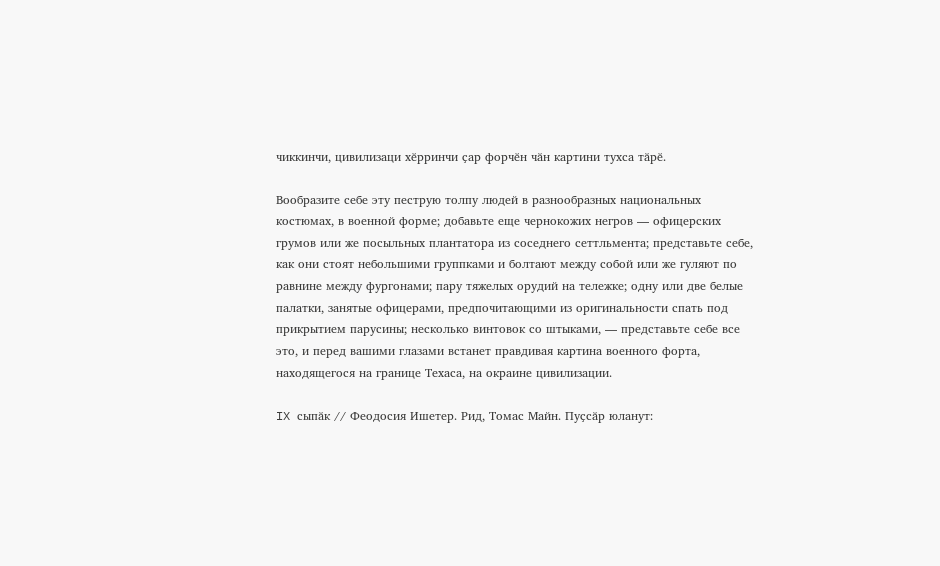чиккинчи, цивилизаци хӗрринчи ҫар форчӗн чӑн картини тухса тӑрӗ.

Вообразите себе эту пеструю толпу людей в разнообразных национальных костюмах, в военной форме; добавьте еще чернокожих негров — офицерских грумов или же посыльных плантатора из соседнего сеттльмента; представьте себе, как они стоят небольшими группками и болтают между собой или же гуляют по равнине между фургонами; пару тяжелых орудий на тележке; одну или две белые палатки, занятые офицерами, предпочитающими из оригинальности спать под прикрытием парусины; несколько винтовок со штыками, — представьте себе все это, и перед вашими глазами встанет правдивая картина военного форта, находящегося на границе Техаса, на окраине цивилизации.

IX сыпӑк // Феодосия Ишетер. Рид, Томас Майн. Пуҫсӑр юланут: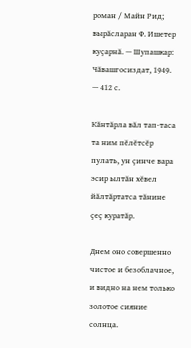роман / Майн Рид; вырӑсларан Ф. Ишетер куҫарнӑ. — Шупашкар: Чӑвашгосиздат, 1949. — 412 с.

Кӑнтӑрла вӑл тап-таса та ним пӗлӗтсӗр пулать, ун ҫинче вара эсир ылтӑн хӗвел йӑлтӑртатса тӑнине ҫеҫ куратӑр.

Днем оно совершенно чистое и безоблачное, и видно на нем только золотое сияние солнца.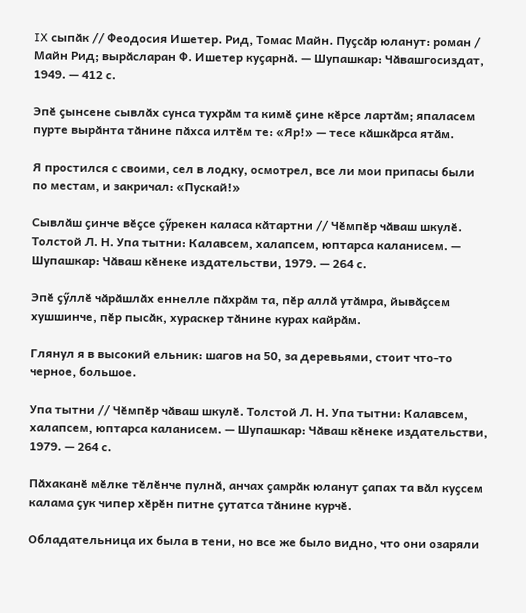IX сыпӑк // Феодосия Ишетер. Рид, Томас Майн. Пуҫсӑр юланут: роман / Майн Рид; вырӑсларан Ф. Ишетер куҫарнӑ. — Шупашкар: Чӑвашгосиздат, 1949. — 412 с.

Эпӗ ҫынсене сывлӑх сунса тухрӑм та кимӗ ҫине кӗрсе лартӑм; япаласем пурте вырӑнта тӑнине пӑхса илтӗм те: «Яр!» — тесе кӑшкӑрса ятӑм.

Я простился с своими, сел в лодку, осмотрел, все ли мои припасы были по местам, и закричал: «Пускай!»

Сывлӑш ҫинче вӗҫсе ҫӳрекен каласа кӑтартни // Чӗмпӗр чӑваш шкулӗ. Толстой Л. Н. Упа тытни: Калавсем, халапсем, юптарса каланисем. — Шупашкар: Чӑваш кӗнеке издательстви, 1979. — 264 с.

Эпӗ ҫӳллӗ чӑрӑшлӑх еннелле пӑхрӑм та, пӗр аллӑ утӑмра, йывӑҫсем хушшинче, пӗр пысӑк, хураскер тӑнине курах кайрӑм.

Глянул я в высокий ельник: шагов на 50, за деревьями, стоит что-то черное, большое.

Упа тытни // Чӗмпӗр чӑваш шкулӗ. Толстой Л. Н. Упа тытни: Калавсем, халапсем, юптарса каланисем. — Шупашкар: Чӑваш кӗнеке издательстви, 1979. — 264 с.

Пӑхаканӗ мӗлке тӗлӗнче пулнӑ, анчах ҫамрӑк юланут ҫапах та вӑл куҫсем калама ҫук чипер хӗрӗн питне ҫутатса тӑнине курчӗ.

Обладательница их была в тени, но все же было видно, что они озаряли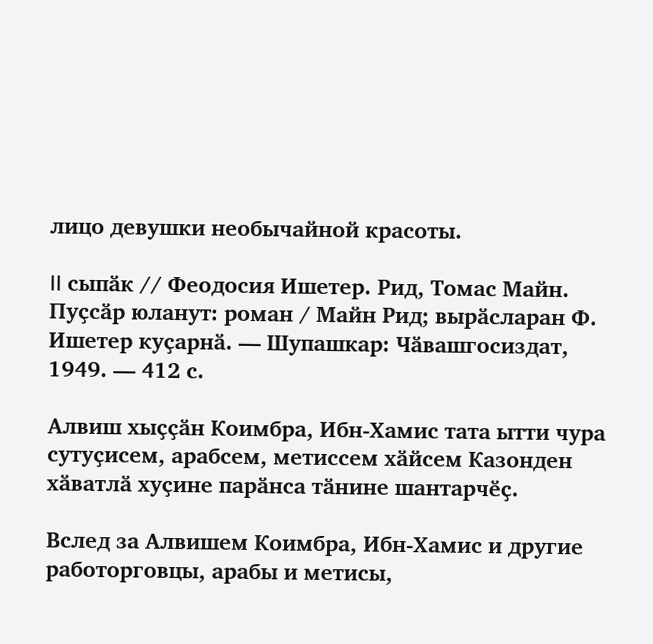лицо девушки необычайной красоты.

II сыпӑк // Феодосия Ишетер. Рид, Томас Майн. Пуҫсӑр юланут: роман / Майн Рид; вырӑсларан Ф. Ишетер куҫарнӑ. — Шупашкар: Чӑвашгосиздат, 1949. — 412 с.

Алвиш хыҫҫӑн Коимбра, Ибн-Хамис тата ытти чура сутуҫисем, арабсем, метиссем хӑйсем Казонден хӑватлӑ хуҫине парӑнса тӑнине шантарчӗҫ.

Вслед за Алвишем Коимбра, Ибн-Хамис и другие работорговцы, арабы и метисы,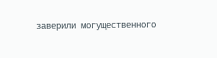заверили могущественного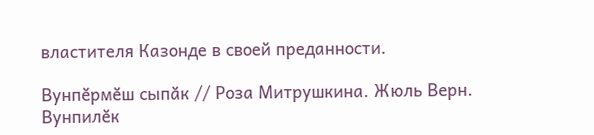властителя Казонде в своей преданности.

Вунпӗрмӗш сыпӑк // Роза Митрушкина. Жюль Верн. Вунпилӗк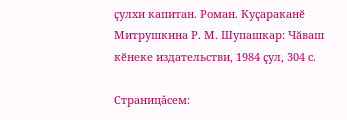ҫулхи капитан. Роман. Куҫараканӗ Митрушкина Р. М. Шупашкар: Чӑваш кӗнеке издательстви, 1984 ҫул, 304 с.

Страницăсем: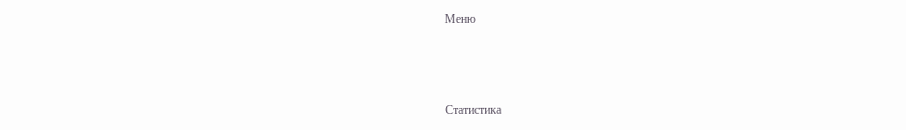Меню



Статистика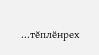...тĕплӗнрех